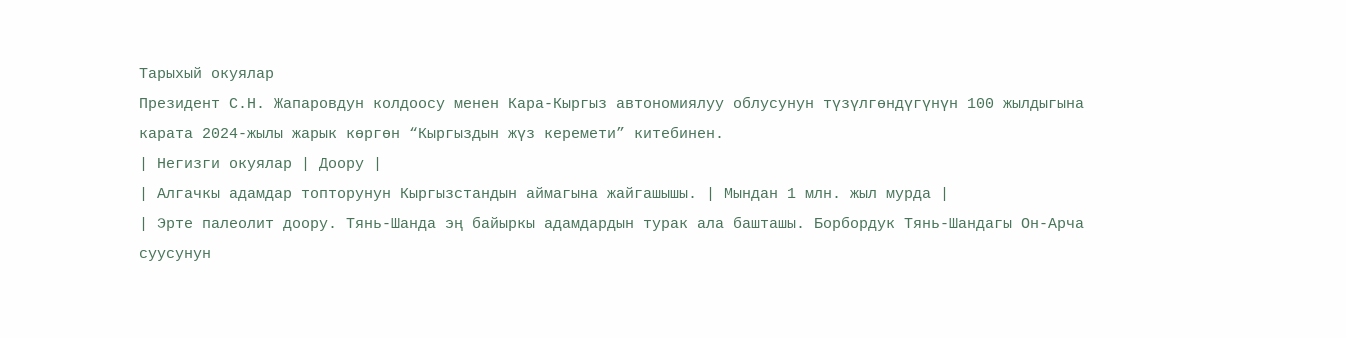Тарыхый окуялар
Президент С.Н. Жапаровдун колдоосу менен Кара-Кыргыз автономиялуу облусунун түзүлгөндүгүнүн 100 жылдыгына карата 2024-жылы жарык көргөн “Кыргыздын жүз керемети” китебинен.
| Негизги окуялар | Доору |
| Алгачкы адамдар топторунун Кыргызстандын аймагына жайгашышы. | Мындан 1 млн. жыл мурда |
| Эрте палеолит доору. Тянь-Шанда эң байыркы адамдардын турак ала башташы. Борбордук Тянь-Шандагы Он-Арча суусунун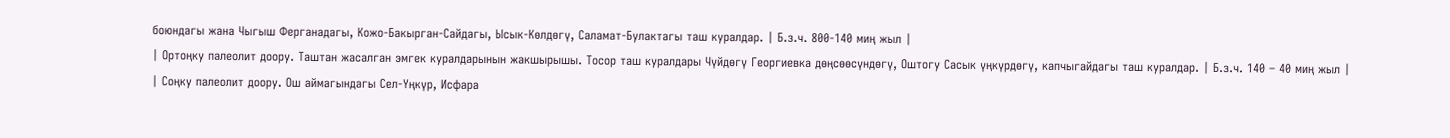боюндагы жана Чыгыш Ферганадагы, Кожо-Бакырган-Сайдагы, Ысык-Көлдөгү, Саламат-Булактагы таш куралдар. | Б.з.ч. 800-140 миң жыл |
| Ортоңку палеолит доору. Таштан жасалган эмгек куралдарынын жакшырышы. Тосор таш куралдары Чүйдөгү Георгиевка дөңсөөсүндөгү, Оштогу Сасык үңкүрдөгү, капчыгайдагы таш куралдар. | Б.з.ч. 140 – 40 миң жыл |
| Соңку палеолит доору. Ош аймагындагы Сел-Үңкүр, Исфара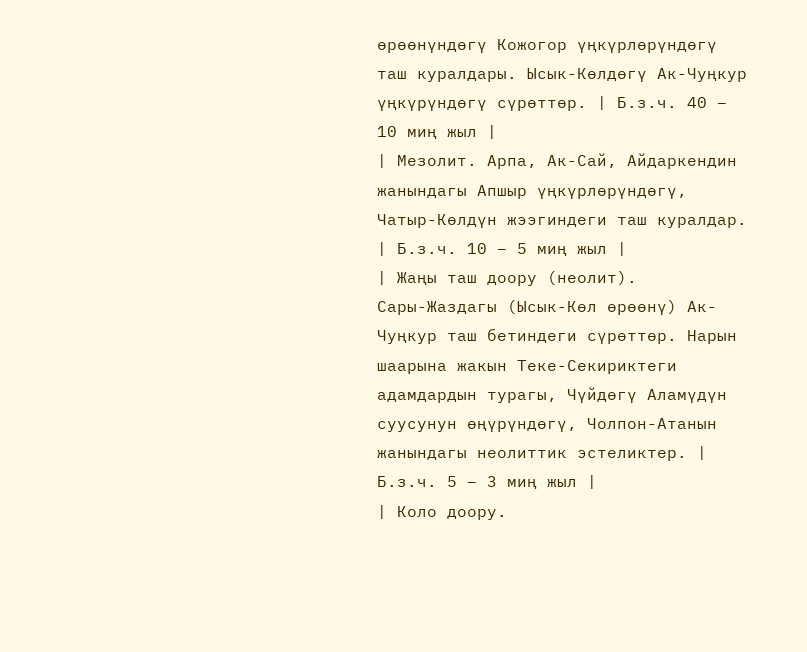өрөөнүндөгү Кожогор үңкүрлөрүндөгү таш куралдары. Ысык-Көлдөгү Ак-Чуңкур үңкүрүндөгү сүрөттөр. | Б.з.ч. 40 – 10 миң жыл |
| Мезолит. Арпа, Ак-Сай, Айдаркендин жанындагы Апшыр үңкүрлөрүндөгү, Чатыр-Көлдүн жээгиндеги таш куралдар. | Б.з.ч. 10 – 5 миң жыл |
| Жаңы таш доору (неолит).
Сары-Жаздагы (Ысык-Көл өрөөнү) Ак-Чуңкур таш бетиндеги сүрөттөр. Нарын шаарына жакын Теке-Секириктеги адамдардын турагы, Чүйдөгү Аламүдүн суусунун өңүрүндөгү, Чолпон-Атанын жанындагы неолиттик эстеликтер. |
Б.з.ч. 5 – 3 миң жыл |
| Коло доору.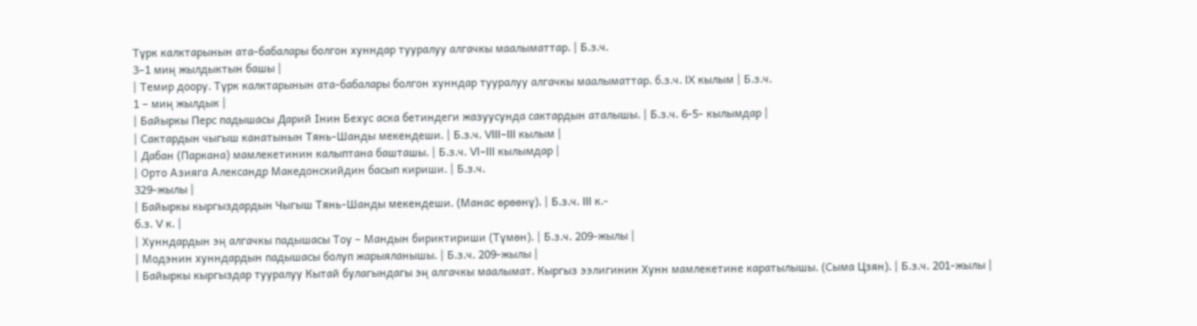Түрк калктарынын ата-бабалары болгон хунндар тууралуу алгачкы маалыматтар. | Б.з.ч.
3–1 миң жылдыктын башы |
| Темир доору. Түрк калктарынын ата-бабалары болгон хунндар тууралуу алгачкы маалыматтар. б.з.ч. IX кылым | Б.з.ч.
1 – миң жылдык |
| Байыркы Перс падышасы Дарий Iнин Бехус аска бетиндеги жазуусунда сактардын аталышы. | Б.з.ч. 6-5- кылымдар |
| Сактардын чыгыш канатынын Тянь-Шанды мекендеши. | Б.з.ч. VIII–III кылым |
| Дабан (Паркана) мамлекетинин калыптана башташы. | Б.з.ч. VI–III кылымдар |
| Орто Азияга Александр Македонскийдин басып кириши. | Б.з.ч.
329-жылы |
| Байыркы кыргыздардын Чыгыш Тянь-Шанды мекендеши. (Манас өрөөнү). | Б.з.ч. III к.-
б.з. V к. |
| Хунндардын эң алгачкы падышасы Тоу – Мандын бириктириши (Түмөн). | Б.з.ч. 209-жылы |
| Модэнин хунндардын падышасы болуп жарыяланышы. | Б.з.ч. 209-жылы |
| Байыркы кыргыздар тууралуу Кытай булагындагы эң алгачкы маалымат. Кыргыз ээлигинин Хунн мамлекетине каратылышы. (Сыма Цзян). | Б.з.ч. 201-жылы |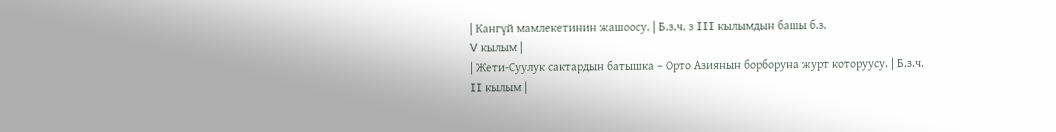| Кангүй мамлекетинин жашоосу. | Б.з.ч. з III кылымдын башы б.з.
V кылым |
| Жети-Суулук сактардын батышка – Орто Азиянын борборуна журт которуусу. | Б.з.ч.
II кылым |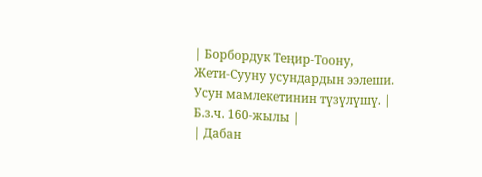| Борбордук Теңир-Тоону,
Жети-Сууну усундардын ээлеши. Усун мамлекетинин түзүлүшү. |
Б.з.ч. 160-жылы |
| Дабан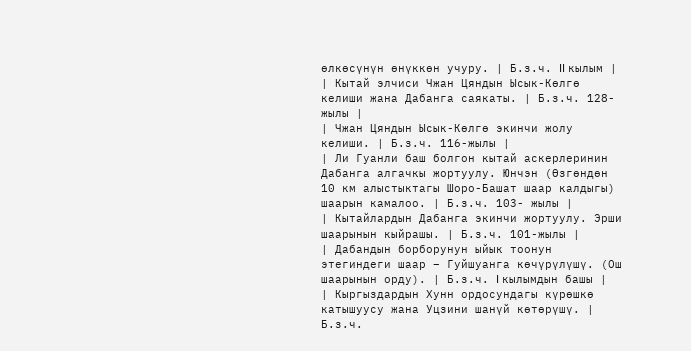өлкөсүнүн өнүккөн учуру. | Б.з.ч. II кылым |
| Кытай элчиси Чжан Цяндын Ысык-Көлгө келиши жана Дабанга саякаты. | Б.з.ч. 128-жылы |
| Чжан Цяндын Ысык-Көлгө экинчи жолу келиши. | Б.з.ч. 116-жылы |
| Ли Гуанли баш болгон кытай аскерлеринин Дабанга алгачкы жортуулу. Юнчэн (Өзгөндөн 10 км алыстыктагы Шоро-Башат шаар калдыгы) шаарын камалоо. | Б.з.ч. 103- жылы |
| Кытайлардын Дабанга экинчи жортуулу. Эрши шаарынын кыйрашы. | Б.з.ч. 101-жылы |
| Дабандын борборунун ыйык тоонун этегиндеги шаар – Гуйшуанга көчүрүлүшү. (Ош шаарынын орду). | Б.з.ч. I кылымдын башы |
| Кыргыздардын Хунн ордосундагы күрөшкө катышуусу жана Уцзини шанүй көтөрүшү. | Б.з.ч.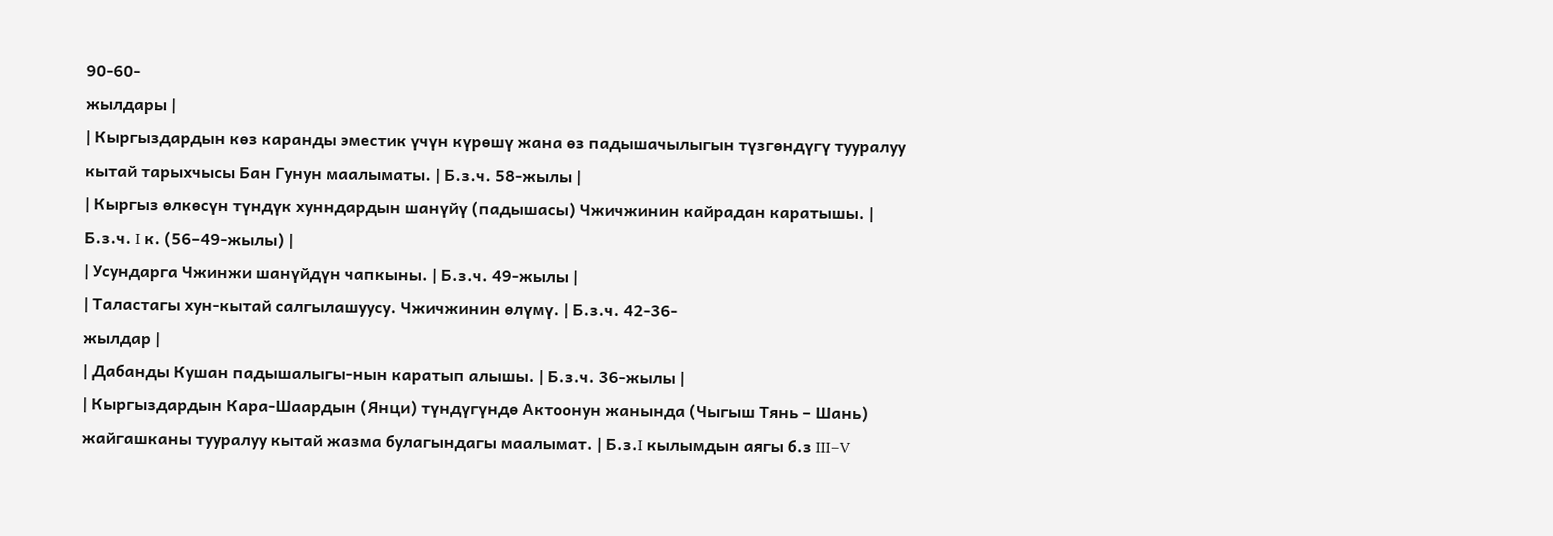90-60-
жылдары |
| Кыргыздардын көз каранды эместик үчүн күрөшү жана өз падышачылыгын түзгөндүгү тууралуу кытай тарыхчысы Бан Гунун маалыматы. | Б.з.ч. 58-жылы |
| Кыргыз өлкөсүн түндүк хунндардын шанүйү (падышасы) Чжичжинин кайрадан каратышы. | Б.з.ч. I к. (56–49-жылы) |
| Усундарга Чжинжи шанүйдүн чапкыны. | Б.з.ч. 49-жылы |
| Таластагы хун-кытай салгылашуусу. Чжичжинин өлүмү. | Б.з.ч. 42-36-
жылдар |
| Дабанды Кушан падышалыгы-нын каратып алышы. | Б.з.ч. 36-жылы |
| Кыргыздардын Кара-Шаардын (Янци) түндүгүндө Актоонун жанында (Чыгыш Тянь – Шань) жайгашканы тууралуу кытай жазма булагындагы маалымат. | Б.з.I кылымдын аягы б.з III–V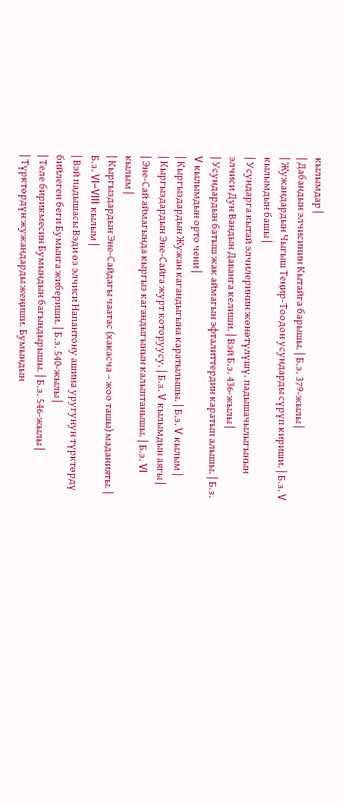кылымдар |
| Дабандын элчисинин Кытайга барышы. | Б.з. 379-жылы |
| Жужандардын Чыгыш Теңир-Тоодон усундарды сүрүп кириши. | Б.з. V кылымдын башы |
| Усундарга кытай элчилеринин жөнөтүлүшү. падышачылыгынын элчиси Дун Вандын Даванга келиши. | Вэй Б.з. 436-жылы |
| Усундардын батыш жак аймагын эфталиттердин каратып алышы. | Б.з. V кылымдын орто чени |
| Кыргыздардын Жужан кагандыгына каратылышы. | Б.з. V кылым |
| Кыргыздардын Эне-Сайга журт которуусу. | Б.з. V кылымдын аягы |
| Эне-Сай аймагында кыргыз кагандыгынын калыптанышы. | Б.з. VI кылым |
| Кыргыздардын Эне-Сайдагы чаатас (хакасча – жоо ташы) маданияты. | Б.з. VI–VIII кылым |
| Вэй падышасы Вэди өз элчиси Напантону ашина уругунун түрктөрдү бийлеген беги Бумынга жибериши. | Б.з. 540-жылы |
| Теле бирикмесин Бумындын багындырышы. | Б.з. 546-жылы |
| Түрктөрдүн жужандарды жеңиши. Бумындын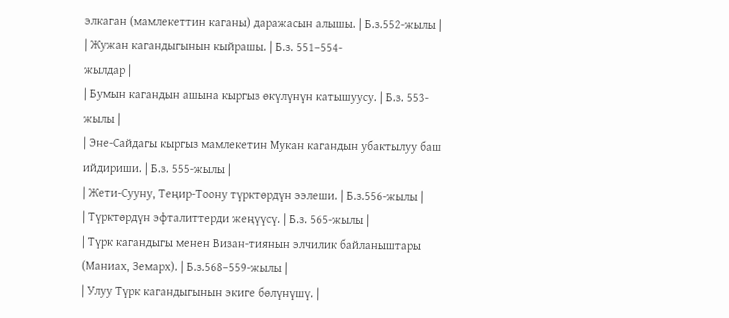элкаган (мамлекеттин каганы) даражасын алышы. | Б.з.552-жылы |
| Жужан кагандыгынын кыйрашы. | Б.з. 551–554-
жылдар |
| Бумын кагандын ашына кыргыз өкүлүнүн катышуусу. | Б.з. 553-жылы |
| Эне-Сайдагы кыргыз мамлекетин Мукан кагандын убактылуу баш ийдириши. | Б.з. 555-жылы |
| Жети-Сууну, Теңир-Тоону түрктөрдүн ээлеши. | Б.з.556-жылы |
| Түрктөрдүн эфталиттерди жеңүүсү. | Б.з. 565-жылы |
| Түрк кагандыгы менен Визан-тиянын элчилик байланыштары (Маниах, Земарх). | Б.з.568–559-жылы |
| Улуу Түрк кагандыгынын экиге бөлүнүшү. |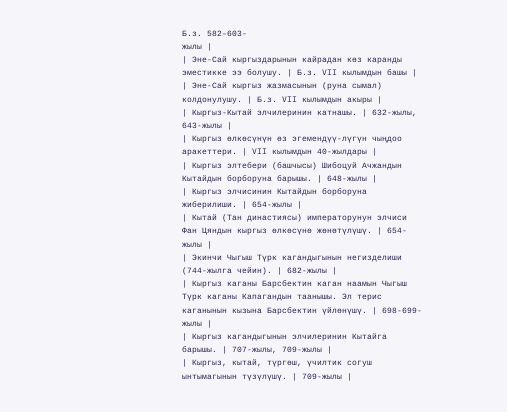Б.з. 582–603-
жылы |
| Эне-Сай кыргыздарынын кайрадан көз каранды эместикке ээ болушу. | Б.з. VII кылымдын башы |
| Эне-Сай кыргыз жазмасынын (руна сымал) колдонулушу. | Б.з. VII кылымдын акыры |
| Кыргыз-Кытай элчилеринин катнашы. | 632-жылы, 643-жылы |
| Кыргыз өлкөсүнүн өз эгемендүү-лүгүн чыңдоо аракеттери. | VII кылымдын 40-жылдары |
| Кыргыз элтебери (башчысы) Шибоцуй Ачжандын Кытайдын борборуна барышы. | 648-жылы |
| Кыргыз элчисинин Кытайдын борборуна жиберилиши. | 654-жылы |
| Кытай (Тан династиясы) императорунун элчиси Фан Цяндын кыргыз өлкөсүнө жөнөтүлүшү. | 654-жылы |
| Экинчи Чыгыш Түрк кагандыгынын негизделиши (744-жылга чейин). | 682-жылы |
| Кыргыз каганы Барсбектин каган наамын Чыгыш Түрк каганы Капагандын таанышы. Эл терис каганынын кызына Барсбектин үйлөнүшү. | 698-699-
жылы |
| Кыргыз кагандыгынын элчилеринин Кытайга барышы. | 707-жылы, 709-жылы |
| Кыргыз, кытай, түргөш, үчилтик согуш ынтымагынын түзүлүшү. | 709-жылы |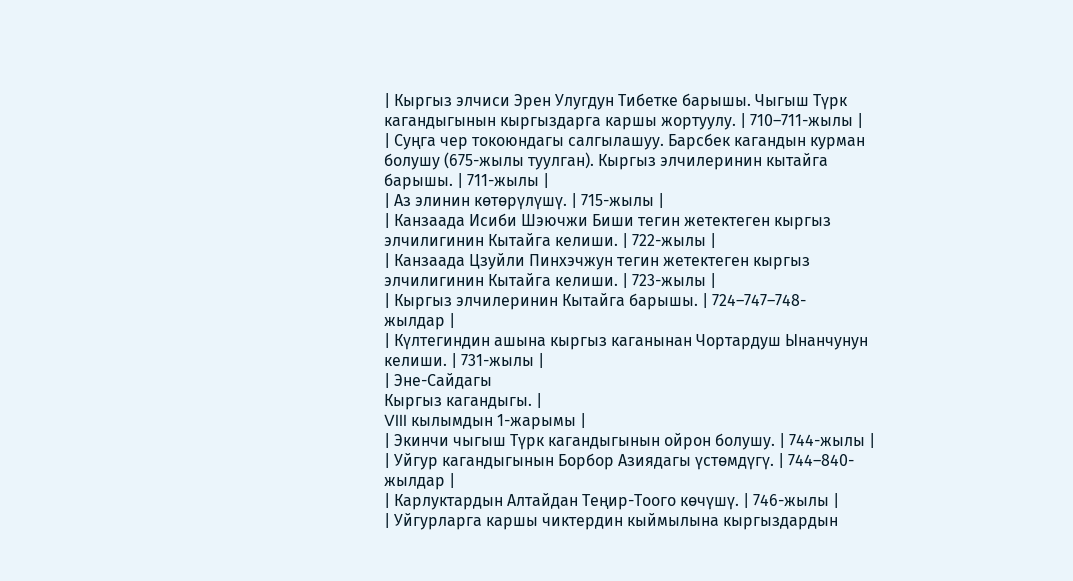| Кыргыз элчиси Эрен Улугдун Тибетке барышы. Чыгыш Түрк кагандыгынын кыргыздарга каршы жортуулу. | 710–711-жылы |
| Суңга чер токоюндагы салгылашуу. Барсбек кагандын курман болушу (675-жылы туулган). Кыргыз элчилеринин кытайга барышы. | 711-жылы |
| Аз элинин көтөрүлүшү. | 715-жылы |
| Канзаада Исиби Шэючжи Биши тегин жетектеген кыргыз элчилигинин Кытайга келиши. | 722-жылы |
| Канзаада Цзуйли Пинхэчжун тегин жетектеген кыргыз элчилигинин Кытайга келиши. | 723-жылы |
| Кыргыз элчилеринин Кытайга барышы. | 724–747–748-
жылдар |
| Күлтегиндин ашына кыргыз каганынан Чортардуш Ынанчунун келиши. | 731-жылы |
| Эне-Сайдагы
Кыргыз кагандыгы. |
VIII кылымдын 1-жарымы |
| Экинчи чыгыш Түрк кагандыгынын ойрон болушу. | 744-жылы |
| Уйгур кагандыгынын Борбор Азиядагы үстөмдүгү. | 744–840-
жылдар |
| Карлуктардын Алтайдан Теңир-Тоого көчүшү. | 746-жылы |
| Уйгурларга каршы чиктердин кыймылына кыргыздардын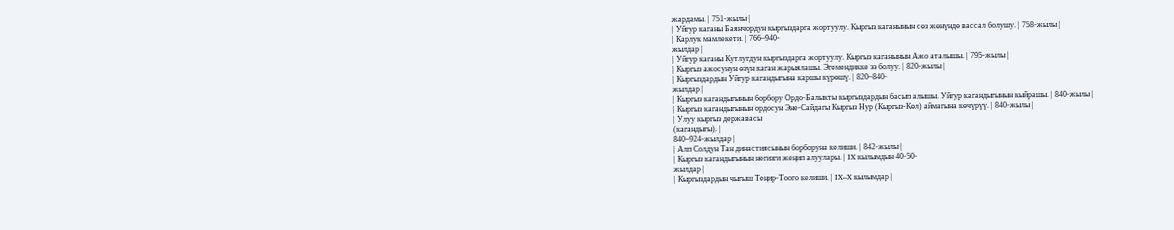жардамы. | 751-жылы |
| Уйгур каганы Баянчордун кыргыздарга жортуулу. Кыргыз каганынын сөз жөнүндө вассал болушу. | 758-жылы |
| Карлук мамлекети. | 766–940-
жылдар |
| Уйгур каганы Кутлугдун кыргыздарга жортуулу. Кыргыз каганынын Ажо аталышы. | 795-жылы |
| Кыргыз ажосунун өзүн каган жарыялашы. Эгемендикке ээ болуу. | 820-жылы |
| Кыргыздардын Уйгур кагандыгына каршы күрөшү. | 820–840-
жылдар |
| Кыргыз кагандыгынын борбору Ордо-Балыкты кыргыздардын басып алышы. Уйгур кагандыгынын кыйрашы. | 840-жылы |
| Кыргыз кагандыгынын ордосун Эне-Сайдагы Кыргыз Нур (Кыргыз-Көл) аймагына көчүрүү. | 840-жылы |
| Улуу кыргыз державасы
(кагандыгы). |
840–924-жылдар |
| Алп Солдун Тан династиясынын борборуна келиши. | 842-жылы |
| Кыргыз кагандыгынын негизги жеңип алуулары. | IX кылымдын 40-50-
жылдар |
| Кыргыздардын чыгыш Теңир-Тоого келиши. | IX–X кылымдар |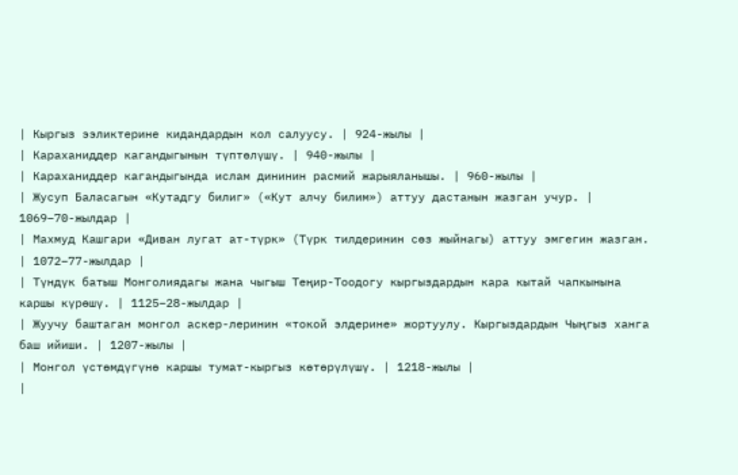| Кыргыз ээликтерине кидандардын кол салуусу. | 924-жылы |
| Караханиддер кагандыгынын түптөлүшү. | 940-жылы |
| Караханиддер кагандыгында ислам дининин расмий жарыяланышы. | 960-жылы |
| Жусуп Баласагын «Кутадгу билиг» («Кут алчу билим») аттуу дастанын жазган учур. | 1069–70-жылдар |
| Махмуд Кашгари «Диван лугат ат-түрк» (Түрк тилдеринин сөз жыйнагы) аттуу эмгегин жазган. | 1072–77-жылдар |
| Түндүк батыш Монголиядагы жана чыгыш Теңир-Тоодогу кыргыздардын кара кытай чапкынына каршы күрөшү. | 1125–28-жылдар |
| Жуучу баштаган монгол аскер-леринин «токой элдерине» жортуулу. Кыргыздардын Чыңгыз ханга баш ийиши. | 1207-жылы |
| Монгол үстөмдүгүнө каршы тумат-кыргыз көтөрүлүшү. | 1218-жылы |
|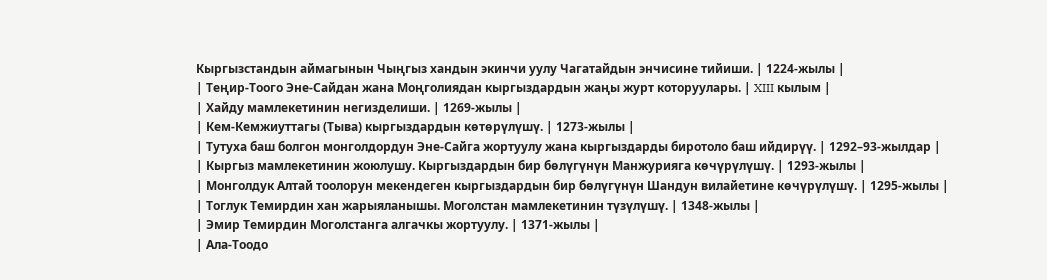Кыргызстандын аймагынын Чыңгыз хандын экинчи уулу Чагатайдын энчисине тийиши. | 1224-жылы |
| Теңир-Тоого Эне-Сайдан жана Моңголиядан кыргыздардын жаңы журт которуулары. | XIII кылым |
| Хайду мамлекетинин негизделиши. | 1269-жылы |
| Кем-Кемжиуттагы (Тыва) кыргыздардын көтөрүлүшү. | 1273-жылы |
| Тутуха баш болгон монголдордун Эне-Сайга жортуулу жана кыргыздарды биротоло баш ийдирүү. | 1292–93-жылдар |
| Кыргыз мамлекетинин жоюлушу. Кыргыздардын бир бөлүгүнүн Манжурияга көчүрүлүшү. | 1293-жылы |
| Монголдук Алтай тоолорун мекендеген кыргыздардын бир бөлүгүнүн Шандун вилайетине көчүрүлүшү. | 1295-жылы |
| Тоглук Темирдин хан жарыяланышы. Моголстан мамлекетинин түзүлүшү. | 1348-жылы |
| Эмир Темирдин Моголстанга алгачкы жортуулу. | 1371-жылы |
| Ала-Тоодо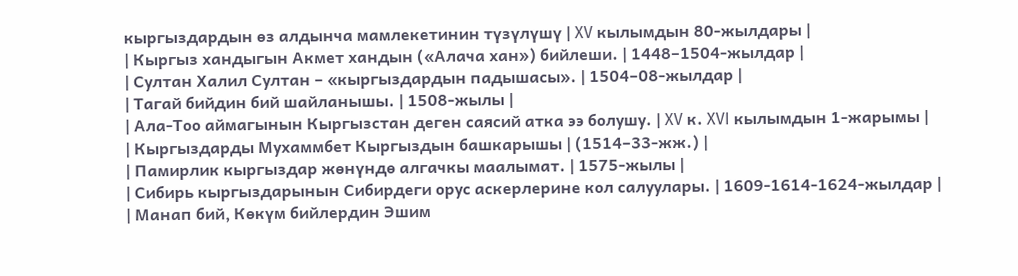кыргыздардын өз алдынча мамлекетинин түзүлүшү | XV кылымдын 80-жылдары |
| Кыргыз хандыгын Акмет хандын («Алача хан») бийлеши. | 1448–1504-жылдар |
| Султан Халил Султан – «кыргыздардын падышасы». | 1504–08-жылдар |
| Тагай бийдин бий шайланышы. | 1508-жылы |
| Ала-Тоо аймагынын Кыргызстан деген саясий атка ээ болушу. | XV к. XVI кылымдын 1-жарымы |
| Кыргыздарды Мухаммбет Кыргыздын башкарышы | (1514–33-жж.) |
| Памирлик кыргыздар жөнүндө алгачкы маалымат. | 1575-жылы |
| Сибирь кыргыздарынын Сибирдеги орус аскерлерине кол салуулары. | 1609-1614-1624-жылдар |
| Манап бий, Көкүм бийлердин Эшим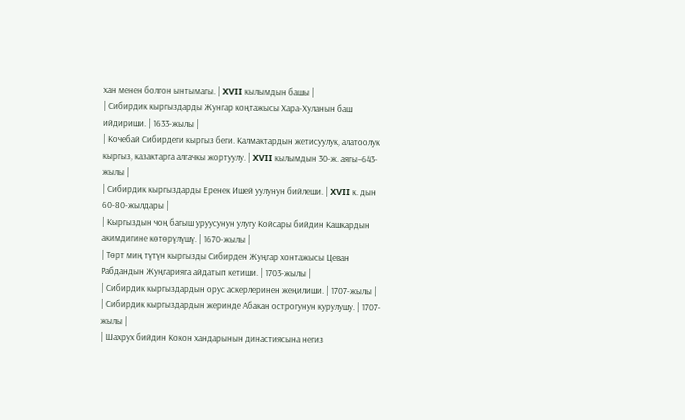хан менен болгон ынтымагы. | XVII кылымдын башы |
| Сибирдик кыргыздарды Жунгар коңтажысы Хара-Хуланын баш ийдириши. | 1633-жылы |
| Кочебай Сибирдеги кыргыз беги. Калмактардын жетисуулук, алатоолук кыргыз, казактарга алгачкы жортуулу. | XVII кылымдын 30-ж. аягы–643-жылы |
| Сибирдик кыргыздарды Еренек Ишей уулунун бийлеши. | XVII к. дын
60-80-жылдары |
| Кыргыздын чоң багыш уруусунун улугу Койсары бийдин Кашкардын акимдигине көтөрүлүшү. | 1670-жылы |
| Төрт миң түтүн кыргызды Сибирден Жуңгар хонтажысы Цеван Рабдандын Жуңгарияга айдатып кетиши. | 1703-жылы |
| Сибирдик кыргыздардын орус аскерлеринен жеңилиши. | 1707-жылы |
| Сибирдик кыргыздардын жеринде Абакан острогунун курулушу. | 1707-жылы |
| Шахрух бийдин Кокон хандарынын династиясына негиз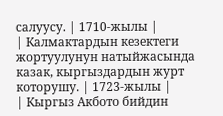салуусу. | 1710-жылы |
| Калмактардын кезектеги жортуулунун натыйжасында казак, кыргыздардын журт которушу. | 1723-жылы |
| Кыргыз Акбото бийдин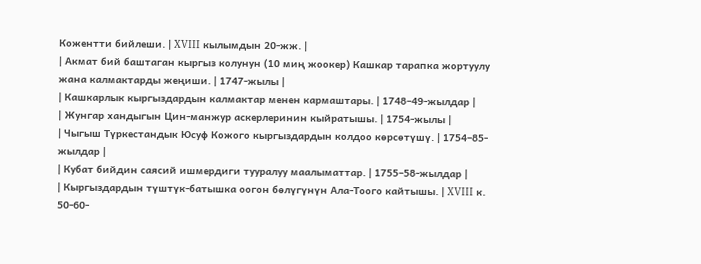Кожентти бийлеши. | XVIII кылымдын 20-жж. |
| Акмат бий баштаган кыргыз колунун (10 миң жоокер) Кашкар тарапка жортуулу жана калмактарды жеңиши. | 1747-жылы |
| Кашкарлык кыргыздардын калмактар менен кармаштары. | 1748–49-жылдар |
| Жунгар хандыгын Цин-манжур аскерлеринин кыйратышы. | 1754-жылы |
| Чыгыш Түркестандык Юсуф Кожого кыргыздардын колдоо көрсөтүшү. | 1754–85-жылдар |
| Кубат бийдин саясий ишмердиги тууралуу маалыматтар. | 1755–58-жылдар |
| Кыргыздардын түштүк-батышка оогон бөлүгүнүн Ала-Тоого кайтышы. | XVIII к. 50-60-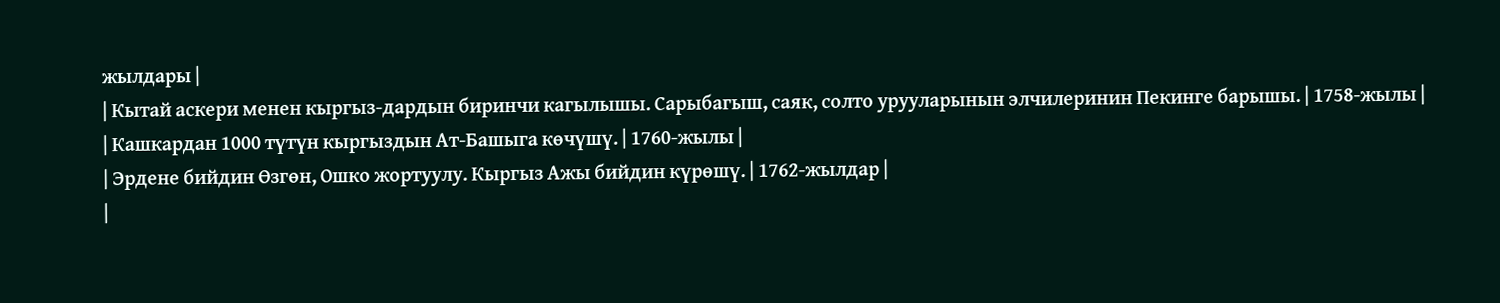жылдары |
| Кытай аскери менен кыргыз-дардын биринчи кагылышы. Сарыбагыш, саяк, солто урууларынын элчилеринин Пекинге барышы. | 1758-жылы |
| Кашкардан 1000 түтүн кыргыздын Ат-Башыга көчүшү. | 1760-жылы |
| Эрдене бийдин Өзгөн, Ошко жортуулу. Кыргыз Ажы бийдин күрөшү. | 1762-жылдар |
|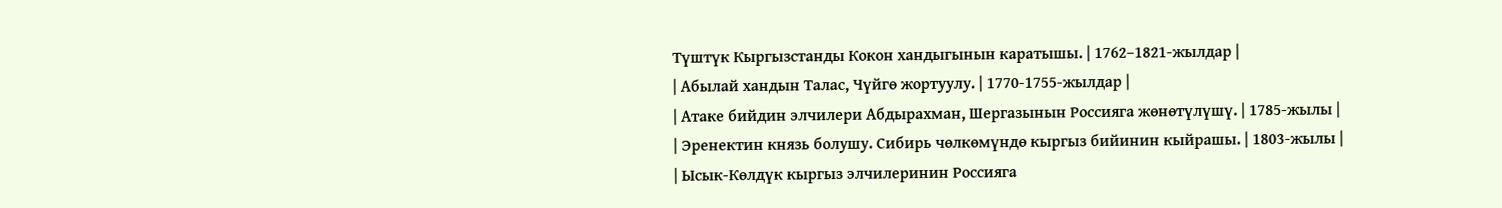Түштүк Кыргызстанды Кокон хандыгынын каратышы. | 1762–1821-жылдар |
| Абылай хандын Талас, Чүйгө жортуулу. | 1770-1755-жылдар |
| Атаке бийдин элчилери Абдырахман, Шергазынын Россияга жөнөтүлүшү. | 1785-жылы |
| Эренектин князь болушу. Сибирь чөлкөмүндө кыргыз бийинин кыйрашы. | 1803-жылы |
| Ысык-Көлдүк кыргыз элчилеринин Россияга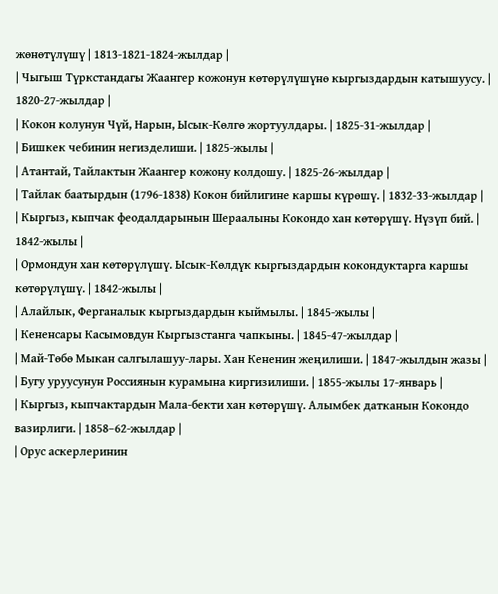жөнөтүлүшү | 1813-1821-1824-жылдар |
| Чыгыш Түркстандагы Жаангер кожонун көтөрүлүшүнө кыргыздардын катышуусу. | 1820-27-жылдар |
| Кокон колунун Чүй, Нарын, Ысык-Көлгө жортуулдары. | 1825-31-жылдар |
| Бишкек чебинин негизделиши. | 1825-жылы |
| Атантай, Тайлактын Жаангер кожону колдошу. | 1825-26-жылдар |
| Тайлак баатырдын (1796-1838) Кокон бийлигине каршы күрөшү. | 1832-33-жылдар |
| Кыргыз, кыпчак феодалдарынын Шераалыны Кокондо хан көтөрүшү. Нүзүп бий. | 1842-жылы |
| Ормондун хан көтөрүлүшү. Ысык-Көлдүк кыргыздардын кокондуктарга каршы көтөрүлүшү. | 1842-жылы |
| Алайлык, Ферганалык кыргыздардын кыймылы. | 1845-жылы |
| Кененсары Касымовдун Кыргызстанга чапкыны. | 1845-47-жылдар |
| Май-Төбө Мыкан салгылашуу-лары. Хан Кененин жеңилиши. | 1847-жылдын жазы |
| Бугу уруусунун Россиянын курамына киргизилиши. | 1855-жылы 17-январь |
| Кыргыз, кыпчактардын Мала-бекти хан көтөрүшү. Алымбек датканын Кокондо вазирлиги. | 1858–62-жылдар |
| Орус аскерлеринин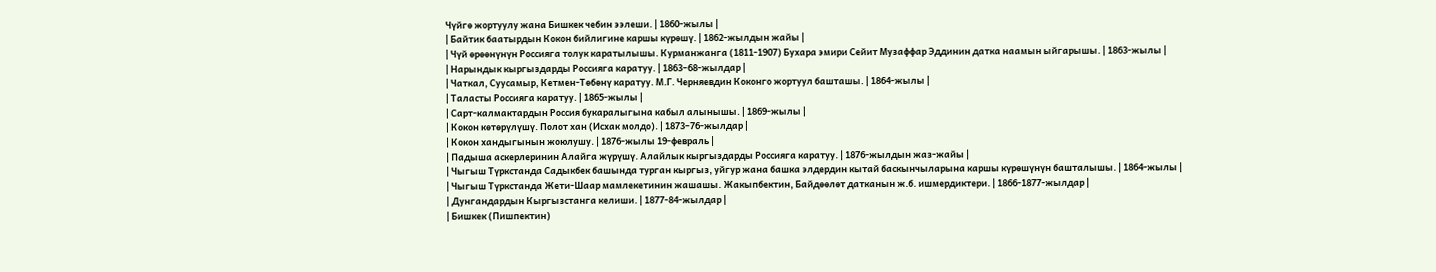Чүйгө жортуулу жана Бишкек чебин ээлеши. | 1860-жылы |
| Байтик баатырдын Кокон бийлигине каршы күрөшү. | 1862-жылдын жайы |
| Чүй өрөөнүнүн Россияга толук каратылышы. Курманжанга (1811-1907) Бухара эмири Сейит Музаффар Эддинин датка наамын ыйгарышы. | 1863-жылы |
| Нарындык кыргыздарды Россияга каратуу. | 1863–68-жылдар |
| Чаткал, Суусамыр, Кетмен-Төбөнү каратуу. М.Г. Черняевдин Коконго жортуул башташы. | 1864-жылы |
| Таласты Россияга каратуу. | 1865-жылы |
| Сарт-калмактардын Россия букаралыгына кабыл алынышы. | 1869-жылы |
| Кокон көтөрүлүшү. Полот хан (Исхак молдо). | 1873–76-жылдар |
| Кокон хандыгынын жоюлушу. | 1876-жылы 19-февраль |
| Падыша аскерлеринин Алайга жүрүшү. Алайлык кыргыздарды Россияга каратуу. | 1876-жылдын жаз-жайы |
| Чыгыш Түркстанда Садыкбек башында турган кыргыз, уйгур жана башка элдердин кытай баскынчыларына каршы күрөшүнүн башталышы. | 1864-жылы |
| Чыгыш Түркстанда Жети-Шаар мамлекетинин жашашы. Жакыпбектин, Байдөөлөт датканын ж.б. ишмердиктери. | 1866-1877-жылдар |
| Дунгандардын Кыргызстанга келиши. | 1877-84-жылдар |
| Бишкек (Пишпектин)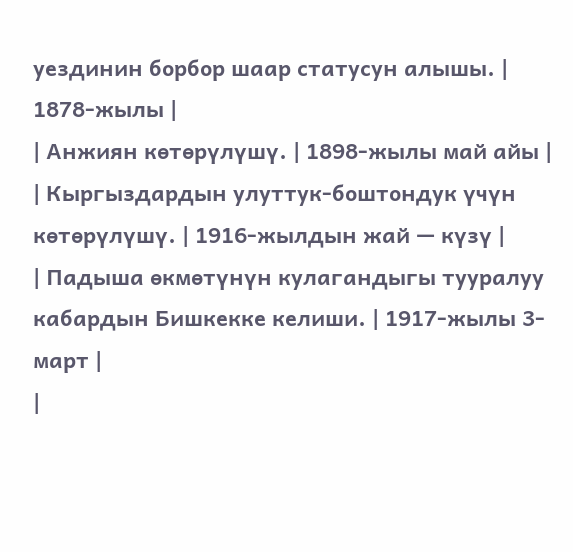уездинин борбор шаар статусун алышы. | 1878-жылы |
| Анжиян көтөрүлүшү. | 1898-жылы май айы |
| Кыргыздардын улуттук-боштондук үчүн көтөрүлүшү. | 1916-жылдын жай — күзү |
| Падыша өкмөтүнүн кулагандыгы тууралуу кабардын Бишкекке келиши. | 1917-жылы 3-март |
|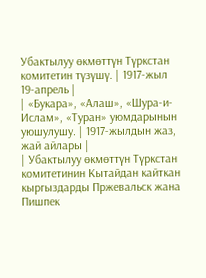Убактылуу өкмөттүн Түркстан комитетин түзүшү. | 1917-жыл 19-апрель |
| «Букара», «Алаш», «Шура-и-Ислам», «Туран» уюмдарынын уюшулушу. | 1917-жылдын жаз, жай айлары |
| Убактылуу өкмөттүн Түркстан комитетинин Кытайдан кайткан кыргыздарды Пржевальск жана Пишпек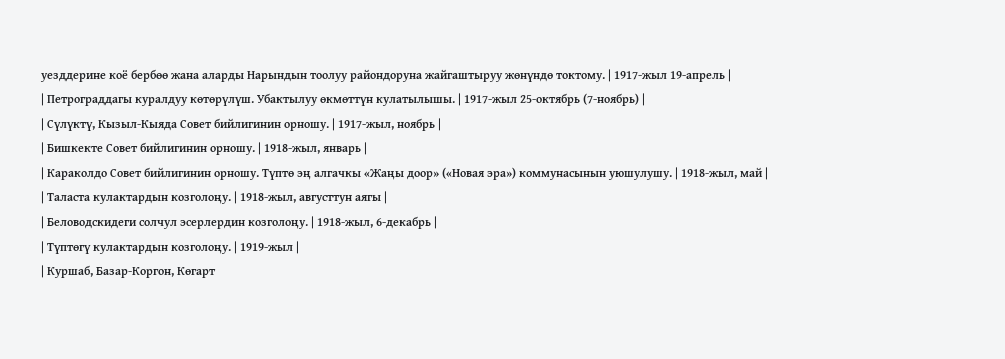уезддерине коё бербөө жана аларды Нарындын тоолуу райондоруна жайгаштыруу жөнүндө токтому. | 1917-жыл 19-апрель |
| Петрограддагы куралдуу көтөрүлүш. Убактылуу өкмөттүн кулатылышы. | 1917-жыл 25-октябрь (7-ноябрь) |
| Сүлүктү, Кызыл-Кыяда Совет бийлигинин орношу. | 1917-жыл, ноябрь |
| Бишкекте Совет бийлигинин орношу. | 1918-жыл, январь |
| Караколдо Совет бийлигинин орношу. Түптө эң алгачкы «Жаңы доор» («Новая эра») коммунасынын уюшулушу. | 1918-жыл, май |
| Таласта кулактардын козголоңу. | 1918-жыл, августтун аягы |
| Беловодскидеги солчул эсерлердин козголоңу. | 1918-жыл, 6-декабрь |
| Түптөгү кулактардын козголоңу. | 1919-жыл |
| Куршаб, Базар-Коргон, Көгарт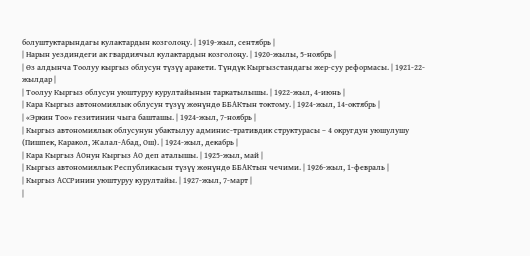болуштуктарындагы кулактардын козголоңу. | 1919-жыл, сентябрь |
| Нарын уездиндеги ак гвардиячыл кулактардын козголоңу. | 1920-жылы, 5-ноябрь |
| Өз алдынча Тоолуу кыргыз облусун түзүү аракети. Түндүк Кыргызстандагы жер-суу реформасы. | 1921-22-жылдар |
| Тоолуу Кыргыз облусун уюштуруу курултайынын таркатылышы. | 1922-жыл, 4-июнь |
| Кара Кыргыз автономиялык облусун түзүү жөнүндө ББАКтын токтому. | 1924-жыл, 14-октябрь |
| «Эркин Тоо» гезитинин чыга башташы. | 1924-жыл, 7-ноябрь |
| Кыргыз автономиялык облусунун убактылуу админис-тративдик структурасы – 4 округдун уюшулушу (Пишпек, Каракол, Жалал-Абад, Ош). | 1924-жыл, декабрь |
| Кара Кыргыз АОнун Кыргыз АО деп аталышы. | 1925-жыл, май |
| Кыргыз автономиялык Республикасын түзүү жөнүндө ББАКтын чечими. | 1926-жыл, 1-февраль |
| Кыргыз АССРинин уюштуруу курултайы. | 1927-жыл, 7-март |
|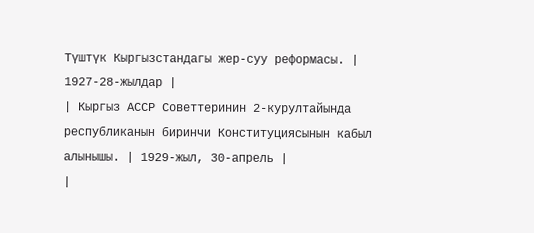Түштүк Кыргызстандагы жер-суу реформасы. | 1927-28-жылдар |
| Кыргыз АССР Советтеринин 2-курултайында республиканын биринчи Конституциясынын кабыл алынышы. | 1929-жыл, 30-апрель |
|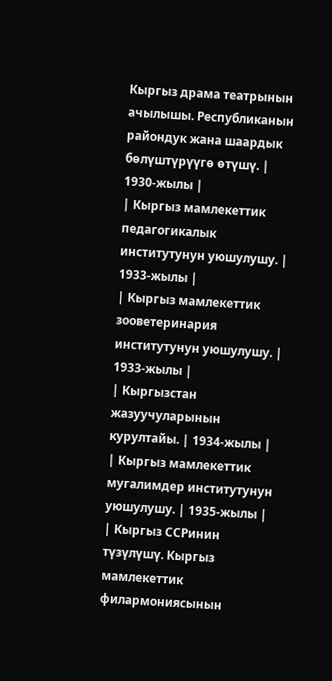Кыргыз драма театрынын ачылышы. Республиканын райондук жана шаардык бөлүштүрүүгө өтүшү. | 1930-жылы |
| Кыргыз мамлекеттик педагогикалык институтунун уюшулушу. | 1933-жылы |
| Кыргыз мамлекеттик зооветеринария институтунун уюшулушу. | 1933-жылы |
| Кыргызстан жазуучуларынын курултайы. | 1934-жылы |
| Кыргыз мамлекеттик мугалимдер институтунун уюшулушу. | 1935-жылы |
| Кыргыз ССРинин түзүлүшү. Кыргыз мамлекеттик филармониясынын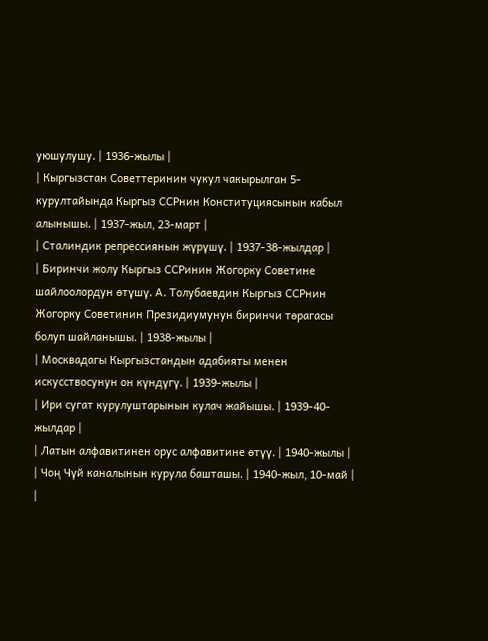уюшулушу. | 1936-жылы |
| Кыргызстан Советтеринин чукул чакырылган 5-курултайында Кыргыз ССРнин Конституциясынын кабыл алынышы. | 1937-жыл, 23-март |
| Сталиндик репрессиянын жүрүшү. | 1937-38-жылдар |
| Биринчи жолу Кыргыз ССРинин Жогорку Советине шайлоолордун өтүшү. А. Толубаевдин Кыргыз ССРнин Жогорку Советинин Президиумунун биринчи төрагасы болуп шайланышы. | 1938-жылы |
| Москвадагы Кыргызстандын адабияты менен искусствосунун он күндүгү. | 1939-жылы |
| Ири сугат курулуштарынын кулач жайышы. | 1939-40-жылдар |
| Латын алфавитинен орус алфавитине өтүү. | 1940-жылы |
| Чоң Чүй каналынын курула башташы. | 1940-жыл, 10-май |
|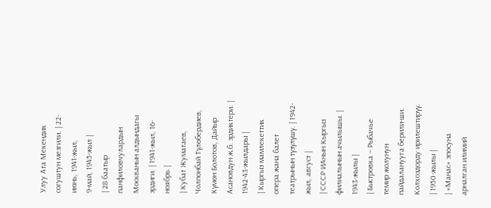Улуу Ата Мекендик согуштун мезгили. | 22-июнь, 1941-жыл,
9-май, 1945-жыл |
| 28 баатыр панфиловчулардын Москванын алдындагы эрдиги. | 1941-жыл, 16-ноябрь |
| Кубат Жуматаев, Чолпонбай Түлөбердиев, Күмөн Болотов, Дайыр Асановдун ж.б. эрдиктери. | 1942-43-жылдары |
| Кыргыз мамлекеттик опера жана балет театрынын түзүлүшү. | 1942-жыл, август |
| СССР ИАнын Кыргыз филиалынын ачылышы. | 1943-жылы |
| Быстровка – Рыбачье темир жолунун пайдаланууга берили-ши. Колхоздорду ирилештирүү. | 1950-жылы |
| «Манас» эпосуна арналган илимий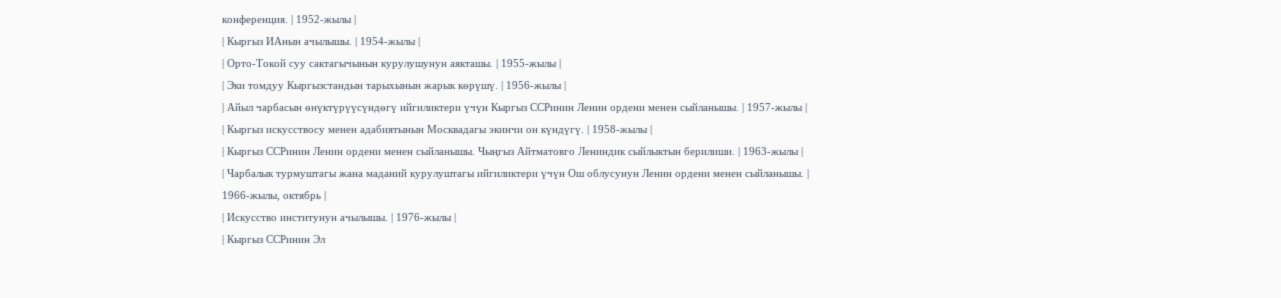конференция. | 1952-жылы |
| Кыргыз ИАнын ачылышы. | 1954-жылы |
| Орто-Токой суу сактагычынын курулушунун аякташы. | 1955-жылы |
| Эки томдуу Кыргызстандын тарыхынын жарык көрүшү. | 1956-жылы |
| Айыл чарбасын өнүктүрүүсүндөгү ийгиликтери үчүн Кыргыз ССРинин Ленин ордени менен сыйланышы. | 1957-жылы |
| Кыргыз искусствосу менен адабиятынын Москвадагы экинчи он күндүгү. | 1958-жылы |
| Кыргыз ССРинин Ленин ордени менен сыйланышы. Чыңгыз Айтматовго Лениндик сыйлыктын берилиши. | 1963-жылы |
| Чарбалык турмуштагы жана маданий курулуштагы ийгиликтери үчүн Ош облусунун Ленин ордени менен сыйланышы. | 1966-жылы, октябрь |
| Искусство институнун ачылышы. | 1976-жылы |
| Кыргыз ССРинин Эл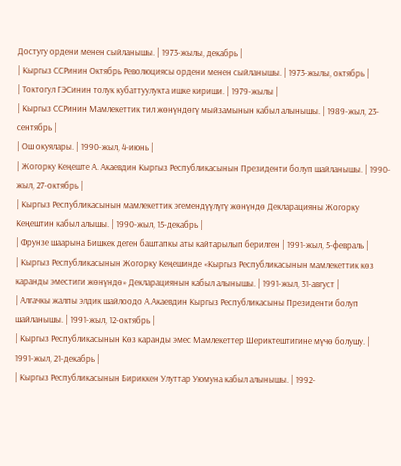Достугу ордени менен сыйланышы. | 1973-жылы, декабрь |
| Кыргыз ССРинин Октябрь Революциясы ордени менен сыйланышы. | 1973-жылы, октябрь |
| Токтогул ГЭСинин толук кубаттуулукта ишке кириши. | 1979-жылы |
| Кыргыз ССРинин Мамлекеттик тил жөнүндөгү мыйзамынын кабыл алынышы. | 1989-жыл, 23-сентябрь |
| Ош окуялары. | 1990-жыл, 4-июнь |
| Жогорку Кеңеште А. Акаевдин Кыргыз Республикасынын Президенти болуп шайланышы. | 1990-жыл, 27-октябрь |
| Кыргыз Республикасынын мамлекеттик эгемендүүлүгү жөнүндө Декларацияны Жогорку Кеңештин кабыл алышы. | 1990-жыл, 15-декабрь |
| Фрунзе шаарына Бишкек деген баштапкы аты кайтарылып берилген | 1991-жыл, 5-февраль |
| Кыргыз Республикасынын Жогорку Кеңешинде «Кыргыз Республикасынын мамлекеттик көз каранды эместиги жөнүндө» Декларациянын кабыл алынышы. | 1991-жыл, 31-август |
| Алгачкы жалпы элдик шайлоодо А.Акаевдин Кыргыз Республикасыны Президенти болуп шайланышы. | 1991-жыл, 12-октябрь |
| Кыргыз Республикасынын Көз каранды эмес Мамлекеттер Шериктештигине мүчө болушу. | 1991-жыл, 21-декабрь |
| Кыргыз Республикасынын Бириккен Улуттар Уюмуна кабыл алынышы. | 1992-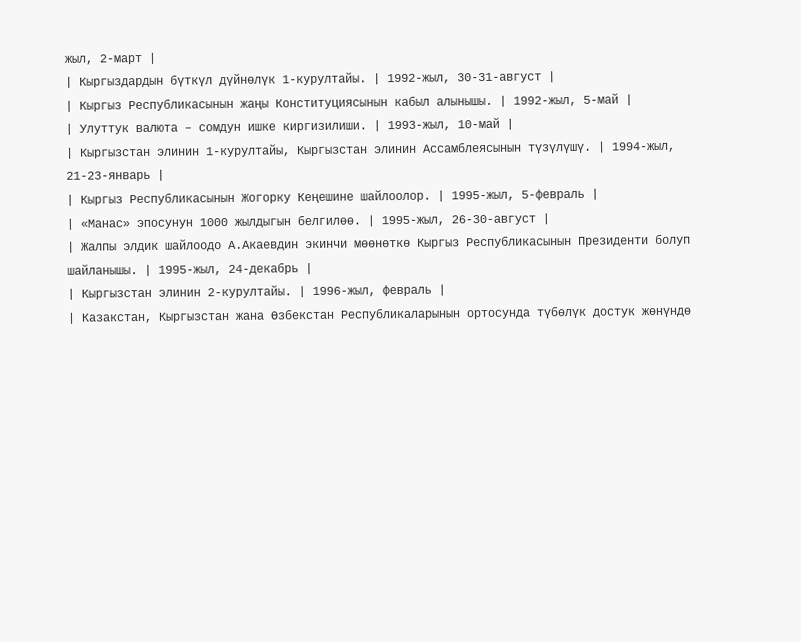жыл, 2-март |
| Кыргыздардын бүткүл дүйнөлүк 1-курултайы. | 1992-жыл, 30-31-август |
| Кыргыз Республикасынын жаңы Конституциясынын кабыл алынышы. | 1992-жыл, 5-май |
| Улуттук валюта – сомдун ишке киргизилиши. | 1993-жыл, 10-май |
| Кыргызстан элинин 1-курултайы, Кыргызстан элинин Ассамблеясынын түзүлүшү. | 1994-жыл, 21-23-январь |
| Кыргыз Республикасынын Жогорку Кеңешине шайлоолор. | 1995-жыл, 5-февраль |
| «Манас» эпосунун 1000 жылдыгын белгилөө. | 1995-жыл, 26-30-август |
| Жалпы элдик шайлоодо А.Акаевдин экинчи мөөнөткө Кыргыз Республикасынын Президенти болуп шайланышы. | 1995-жыл, 24-декабрь |
| Кыргызстан элинин 2-курултайы. | 1996-жыл, февраль |
| Казакстан, Кыргызстан жана Өзбекстан Республикаларынын ортосунда түбөлүк достук жөнүндө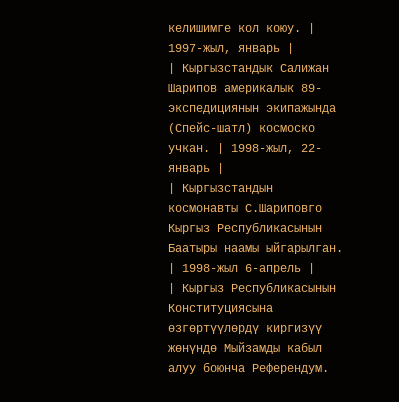келишимге кол коюу. | 1997-жыл, январь |
| Кыргызстандык Салижан Шарипов америкалык 89-экспедициянын экипажында (Спейс-шатл) космоско учкан. | 1998-жыл, 22-январь |
| Кыргызстандын космонавты С.Шариповго Кыргыз Республикасынын Баатыры наамы ыйгарылган. | 1998-жыл 6-апрель |
| Кыргыз Республикасынын Конституциясына өзгөртүүлөрдү киргизүү жөнүндө Мыйзамды кабыл алуу боюнча Референдум.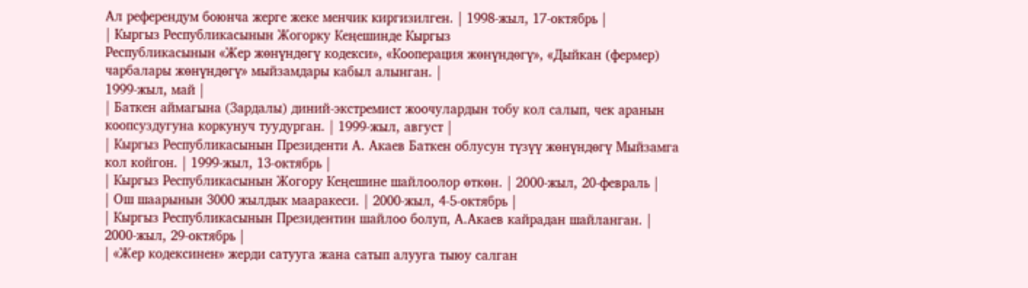Ал референдум боюнча жерге жеке менчик киргизилген. | 1998-жыл, 17-октябрь |
| Кыргыз Республикасынын Жогорку Кеңешинде Кыргыз
Республикасынын «Жер жөнүндөгү кодекси», «Кооперация жөнүндөгү», «Дыйкан (фермер) чарбалары жөнүндөгү» мыйзамдары кабыл алынган. |
1999-жыл, май |
| Баткен аймагына (Зардалы) диний-экстремист жоочулардын тобу кол салып, чек аранын коопсуздугуна коркунуч туудурган. | 1999-жыл, август |
| Кыргыз Республикасынын Президенти А. Акаев Баткен облусун түзүү жөнүндөгү Мыйзамга кол койгон. | 1999-жыл, 13-октябрь |
| Кыргыз Республикасынын Жогору Кеңешине шайлоолор өткөн. | 2000-жыл, 20-февраль |
| Ош шаарынын 3000 жылдык мааракеси. | 2000-жыл, 4-5-октябрь |
| Кыргыз Республикасынын Президентин шайлоо болуп, А.Акаев кайрадан шайланган. | 2000-жыл, 29-октябрь |
| «Жер кодексинен» жерди сатууга жана сатып алууга тыюу салган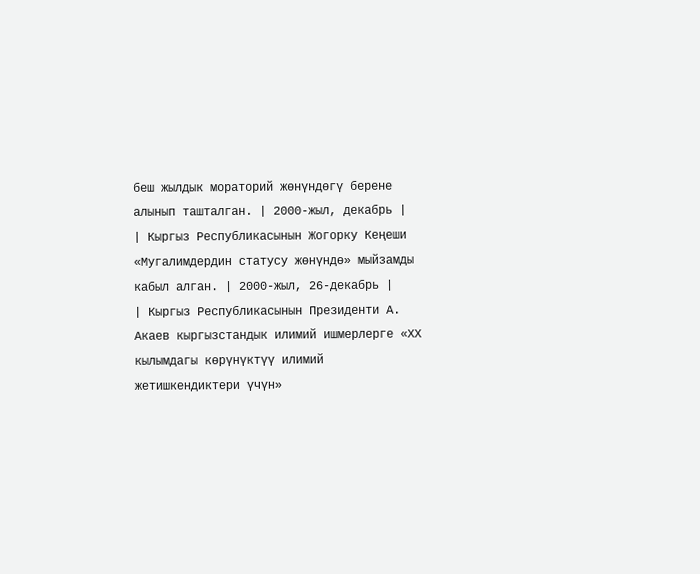беш жылдык мораторий жөнүндөгү берене алынып ташталган. | 2000-жыл, декабрь |
| Кыргыз Республикасынын Жогорку Кеңеши «Мугалимдердин статусу жөнүндө» мыйзамды кабыл алган. | 2000-жыл, 26-декабрь |
| Кыргыз Республикасынын Президенти А. Акаев кыргызстандык илимий ишмерлерге «ХХ кылымдагы көрүнүктүү илимий жетишкендиктери үчүн»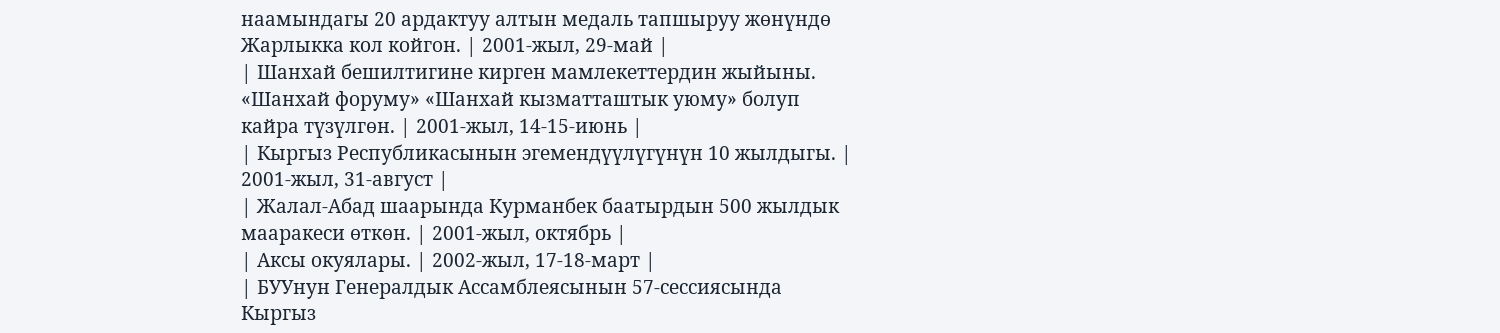наамындагы 20 ардактуу алтын медаль тапшыруу жөнүндө Жарлыкка кол койгон. | 2001-жыл, 29-май |
| Шанхай бешилтигине кирген мамлекеттердин жыйыны. «Шанхай форуму» «Шанхай кызматташтык уюму» болуп кайра түзүлгөн. | 2001-жыл, 14-15-июнь |
| Кыргыз Республикасынын эгемендүүлүгүнүн 10 жылдыгы. | 2001-жыл, 31-август |
| Жалал-Абад шаарында Курманбек баатырдын 500 жылдык мааракеси өткөн. | 2001-жыл, октябрь |
| Аксы окуялары. | 2002-жыл, 17-18-март |
| БУУнун Генералдык Ассамблеясынын 57-сессиясында Кыргыз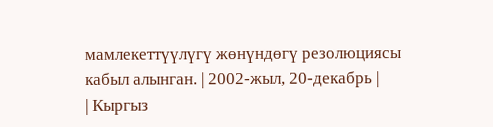мамлекеттүүлүгү жөнүндөгү резолюциясы кабыл алынган. | 2002-жыл, 20-декабрь |
| Кыргыз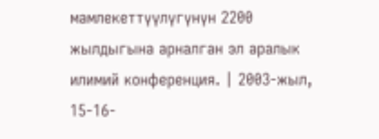мамлекеттүүлүгүнүн 2200 жылдыгына арналган эл аралык илимий конференция. | 2003-жыл, 15-16-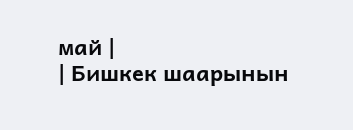май |
| Бишкек шаарынын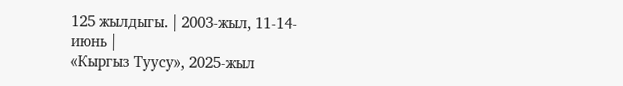125 жылдыгы. | 2003-жыл, 11-14-июнь |
«Кыргыз Туусу», 2025-жыл